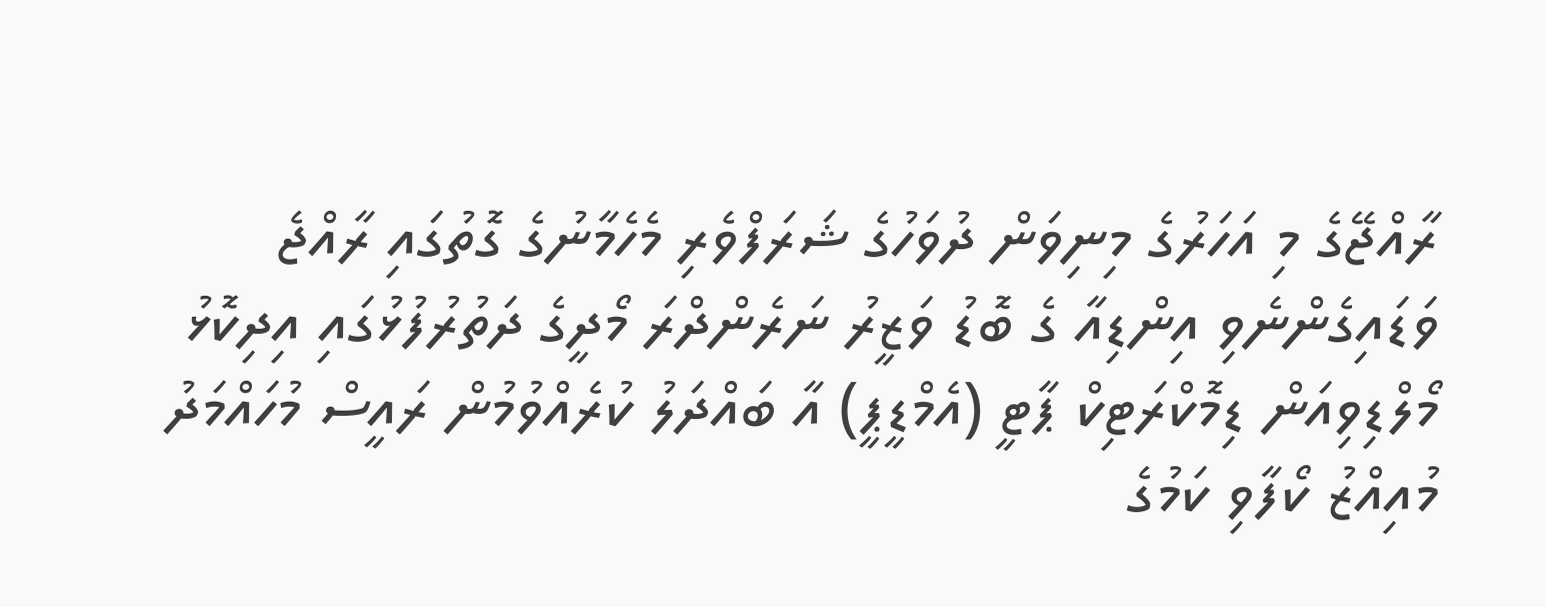ރާއްޖޭގެ މި އަހަރުގެ މިނިވަން ދުވަހުގެ ޝަރަފްވެރި މެހެމާނުގެ ގޮތުގައި ރާއްޖެ ވަޑައިގެންނެވި އިންޑިއާ ގެ ބޮޑު ވަޒީރު ނަރެންދްރަ މޯދީގެ ދަތުރުފުޅުގައި އިދިކޮޅު މޯލްޑިވިއަން ޑިމޮކްރަޓިކް ޕާޓީ (އެމްޑީޕީ) އާ ބައްދަލު ކުރެއްވުމުން ރައީސް މުހައްމަދު މުއިއްޒު ކޯފާވި ކަމުގެ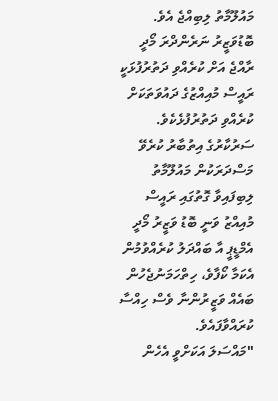މައުލޫމާތު ލިބިއްޖެ އެވެ.
ބޮޑުވަޒީރު ނަރެންދްރަ މޯދީ ރާއްޖެ އަށް ކުރެއްވި ދަތުރުފުޅަކީ ރައީސް މުއިއްޒުގެ ދައުވަތަކަށް ކުރެއްވި ދަތުރުފުޅެކެވެ.
ސަރުކާރުގެ އިތުބާރު ކުރެވޭ މަސްދަރަކުން މައުލޫމާތު ލިބިފައިވާ ގޮތުގައި ރައީސް މުއިއްޒު ވަނީ ބޮޑު ވަޒީރު މޯދީ އެމްޑީޕީ އާ ބައްދަލު ކުރެއްވުމުން އެކަމާ ކޯފާވެ، ހިތްހަމަނުޖެހުން ބައެއް ވަޒީރުންނާ ވެސް ހިއްސާ ކުރައްވާފައެވެ.
"މައްސަލަ އަކަށްވީ އެހެން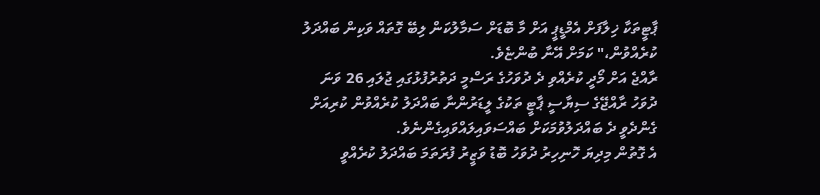ޕާޓީތަކާ ޚިލާފަށް އެމްޑީޕީ އަށް މާ ބޮޑަށް ސަމާލުކަން ލިބޭ ގޮތައް ވަކިން ބައްދަލު ކުރެއްވުން،" ކަމަށް އޭނާ ބުންޏެވެ.
ރާއްޖެ އަށް މޯދީ ކުރެއްވި ދެ ދުވަހުގެ ރަސްމީ ދަތުރުފުޅުގައި ޖުލައި 26 ވަނަ ދުވަހު ރާއްޖޭގެ ސިޔާސީ ޕާޓީ ތަކުގެ ލީޑަރުންނާ ބައްދަލު ކުރެއްވުން ކުރިއަށް ގެންދެވީ ދެ ބައްދަލުވުމަކަށް ބައްސަވައިލައްވައިގެންނެވެ.
އެ ގޮތުން މިދިޔަ ހޮނިހިރު ދުވަހު ބޮޑު ވަޒީރު ފުރަތަމަ ބައްދަލު ކުރެއްވީ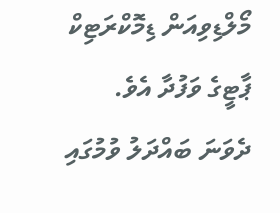މޯލްޑިވިއަން ޑިމޮކްރަޓިކް ޕާޓީގެ ވަފުދާ އެވެ.
ދެވަނަ ބައްދަލު ވުމުގައި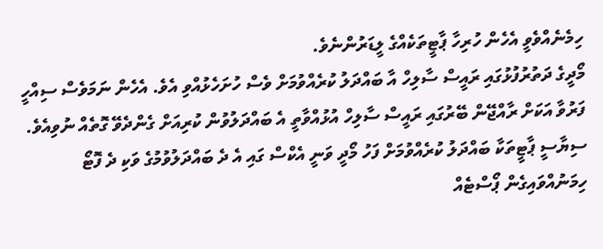ހިމެނެއްވެވީ އެހެން ހުރިހާ ޕާޓީތަކެއްގެ ލީޑަރުންނެވެ.
މޯދީގެ ދަތުރުފުޅުގައި ރައީސް ސާލިހް އާ ބައްދަލު ކުރެއްވުމަށް ވެސް ހުށަހެޅުއްވި އެވެ. އެހެން ނަމަވެސް ސިއްހީ ފަރުވާ އަކަށް ރާއްޖޭން ބޭރުގައި ރައީސް ސާލިހް އުޅުއްވާތީ އެ ބައްދަލުވުން ކުރިއަށް ގެންދެވޭ ގޮތެއް ނުވިއެވެ.
ސިޔާސީ ޕާޓީތަކާ ބައްދަލު ކުރެއްވުމަށް ފަހު މޯދީ ވަނީ އެކްސް ގައި އެ ދެ ބައްދަލުވުމުގެ ވަކި ދެ ފޮޓޯ ހިމަނުއްވައިގެން ޕޯސްޓެއް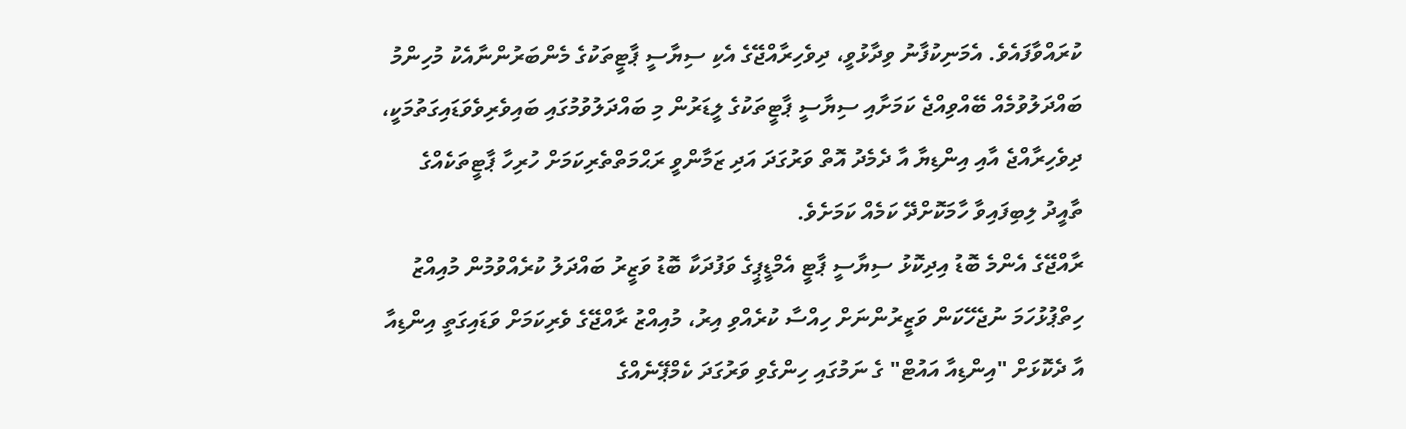ކުރައްވާފައެވެ. އެމަނިކުފާނު ވިދާޅުވީ، ދިވެހިރާއްޖޭގެ އެކި ސިޔާސީ ޕާޓީތަކުގެ މެންބަރުންނާއެކު މުހިންމު ބައްދަލުވުމެއް ބޭއްވިއްޖެ ކަމަށާއި ސިޔާސީ ޕާޓީތަކުގެ ލީޑަރުން މި ބައްދަލުވުމުގައި ބައިވެރިވެވަޑައިގަތުމަކީ، ދިވެހިރާއްޖެ އާއި އިންޑިޔާ އާ ދެމެދު އޮތް ވަރުގަދަ އަދި ޒަމާންވީ ރަޙްމަތްތެރިކަމަށް ހުރިހާ ޕާޓީތަކެއްގެ ތާއީދު ލިބިފައިވާ ހާމަކޮށްދޭ ކަމެއް ކަމަށެވެ.
ރާއްޖޭގެ އެންމެ ބޮޑު އިދިކޮޅު ސިޔާސީ ޕާޓީ އެމްޑީޕީގެ ވަފުދަކާ ބޮޑު ވަޒީރު ބައްދަލު ކުރެއްވުމުން މުއިއްޒު ހިތްޕުޅުހަމަ ނުޖެހޭކަން ވަޒީރުންނަށް ހިއްސާ ކުރެއްވި އިރު، މުއިއްޒު ރާއްޖޭގެ ވެރިކަމަށް ވަޑައިގަތީ އިންޑިއާ އާ ދެކޮޅަށް "އިންޑިއާ އައުޓް" ގެ ނަމުގައި ހިންގެވި ވަރުގަދަ ކެމްޕޭނެއްގެ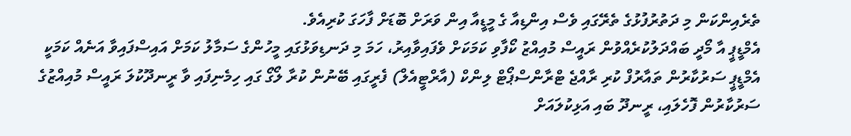ތެރެއިންކަން މި ދަތުރުފުޅުގެ ތެރޭގައި ވެސް އިންޑިއާ ގެ މީޑީއާ އިން ވަރަށް ބޮޑަށް ފާހަގަ ކުރިއެވެ.
އެމްޑީޕީ އާ މޯދީ ބައްދަލުކުރެއްވުން ރައީސް މުއިއްޒު ކޯފާވި ކަމަކަށް ވެފައިވާއިރު، ހަމަ މި ދަނޑިވަޅުގައި މީހުންގެ ސަމާލު ކަމަށް އައިސްފައިވާ އަނެއް ކަމަކީ އެމްޑީޕީ ސަރުކާރުން ތައާރުފް ކުރި ރާއްޖެ ޓްރާންސްޕޯޓް ލިންކް (އާރްޓީއެލް) ފެރީގައި ބޭނުން ކުރާ ލޯގޯ ގައި ހިމެނިފައި ވާ ރީނދޫކުލަ ރައީސް މުއިއްޒުގެ ސަރުކާރުން ފޮހެލައި، ރީނދޫ ބައި އަޅިކުލައަށް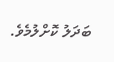ބަދަލު ކޮށްލުމެވެ.